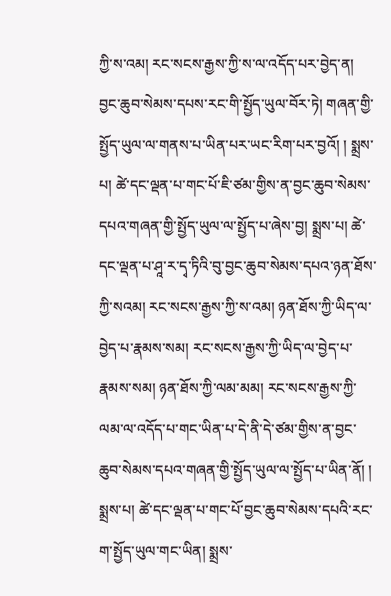ཀྱི་ས་འམ། རང་སངས་རྒྱས་ཀྱི་ས་ལ་འདོད་པར་བྱེད་ན། བྱང་ཆུབ་སེམས་དཔས་རང་གི་སྤྱོད་ཡུལ་བོར་ཏེ། གཞན་གྱི་སྤྱོད་ཡུལ་ལ་གནས་པ་ཡིན་པར་ཡང་རིག་པར་བྱའོ། ། སྨྲས་པ། ཚེ་དང་ལྡན་པ་གང་པོ་ཇི་ཙམ་གྱིས་ན་བྱང་ཆུབ་སེམས་དཔའ་གཞན་གྱི་སྤྱོད་ཡུལ་ལ་སྤྱོད་པ་ཞེས་བྱ། སྨྲས་པ། ཚེ་དང་ལྡན་པ་ཤཱ་ར་དྭ་ཏིའི་བུ་བྱང་ཆུབ་སེམས་དཔའ་ཉན་ཐོས་ཀྱི་སའམ། རང་སངས་རྒྱས་ཀྱི་ས་འམ། ཉན་ཐོས་ཀྱི་ཡིད་ལ་བྱེད་པ་རྣམས་སམ། རང་སངས་རྒྱས་ཀྱི་ཡིད་ལ་བྱེད་པ་རྣམས་སམ། ཉན་ཐོས་ཀྱི་ལམ་མམ། རང་སངས་རྒྱས་ཀྱི་ལམ་ལ་འདོད་པ་གང་ཡིན་པ་དེ་ནི་དེ་ཙམ་གྱིས་ན་བྱང་ཆུབ་སེམས་དཔའ་གཞན་གྱི་སྤྱོད་ཡུལ་ལ་སྤྱོད་པ་ཡིན་ནོ། ། སྨྲས་པ། ཚེ་དང་ལྡན་པ་གང་པོ་བྱང་ཆུབ་སེམས་དཔའི་རང་ག་སྤྱོད་ཡུལ་གང་ཡིན། སྨྲས་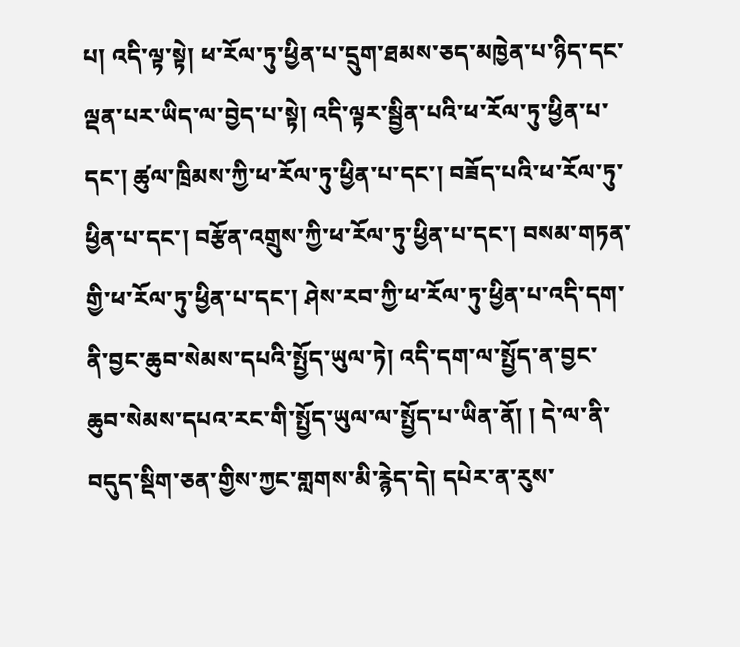པ། འདི་ལྟ་སྟེ། ཕ་རོལ་ཏུ་ཕྱིན་པ་དྲུག་ཐམས་ཅད་མཁྱེན་པ་ཉིད་དང་ལྡན་པར་ཡིད་ལ་བྱེད་པ་སྟེ། འདི་ལྟར་སྦྱིན་པའི་ཕ་རོལ་ཏུ་ཕྱིན་པ་དང་། ཚུལ་ཁྲིམས་ཀྱི་ཕ་རོལ་ཏུ་ཕྱིན་པ་དང་། བཟོད་པའི་ཕ་རོལ་ཏུ་ཕྱིན་པ་དང་། བརྩོན་འགྲུས་ཀྱི་ཕ་རོལ་ཏུ་ཕྱིན་པ་དང་། བསམ་གཏན་གྱི་ཕ་རོལ་ཏུ་ཕྱིན་པ་དང་། ཤེས་རབ་ཀྱི་ཕ་རོལ་ཏུ་ཕྱིན་པ་འདི་དག་ནི་བྱང་ཆུབ་སེམས་དཔའི་སྤྱོད་ཡུལ་ཏེ། འདི་དག་ལ་སྤྱོད་ན་བྱང་ཆུབ་སེམས་དཔའ་རང་གི་སྤྱོད་ཡུལ་ལ་སྤྱོད་པ་ཡིན་ནོ། ། དེ་ལ་ནི་བདུད་སྡིག་ཅན་གྱིས་ཀྱང་གླགས་མི་རྙེད་དེ། དཔེར་ན་རུས་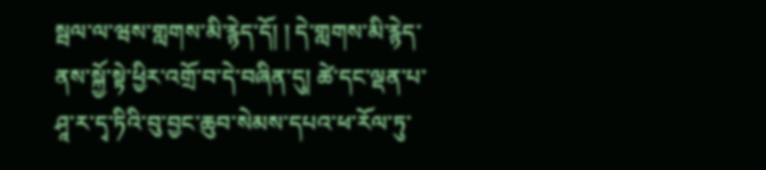སྦལ་ལ་ཝས་གླགས་མི་རྙེད་དོ། ། དེ་གླགས་མི་རྙེད་ནས་སྐྱོ་སྟེ་ཕྱིར་འགྲོ་བ་དེ་བཞིན་དུ། ཚེ་དང་ལྡན་པ་ཤཱ་ར་དྭ་ཏིའི་བུ་བྱང་ཆུབ་སེམས་དཔའ་ཕ་རོལ་ཏུ་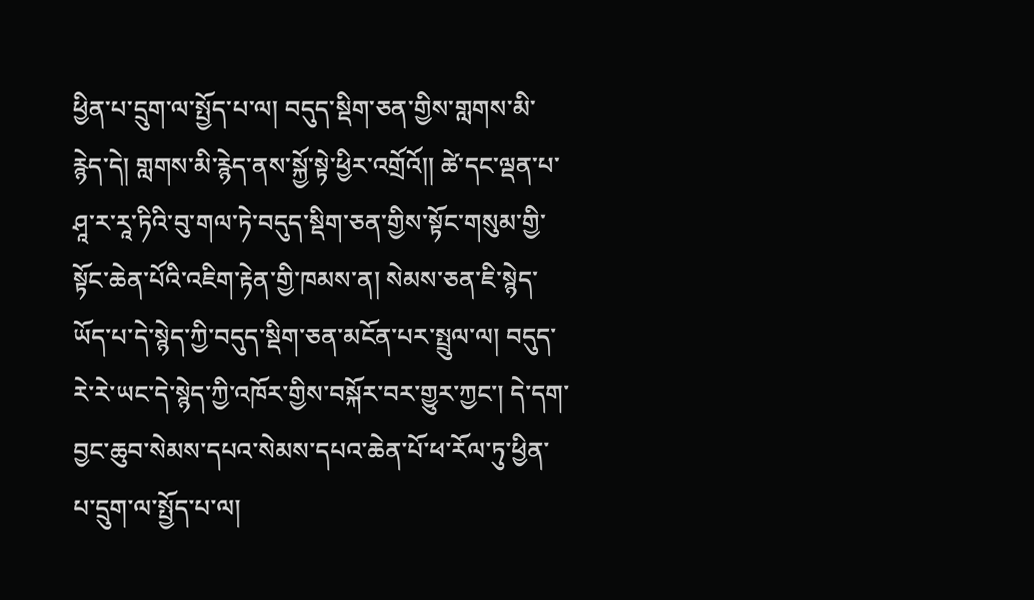ཕྱིན་པ་དྲུག་ལ་སྤྱོད་པ་ལ། བདུད་སྡིག་ཅན་གྱིས་གླགས་མི་རྙེད་དེ། གླགས་མི་རྙེད་ནས་སྐྱོ་སྟེ་ཕྱིར་འགྲོའོ།། ཚེ་དང་ལྡན་པ་ཤཱ་ར་རཱ་ཏིའི་བུ་གལ་ཏེ་བདུད་སྡིག་ཅན་གྱིས་སྟོང་གསུམ་གྱི་སྟོང་ཆེན་པོའི་འཇིག་རྟེན་གྱི་ཁམས་ན། སེམས་ཅན་ཇི་སྙེད་ཡོད་པ་དེ་སྙེད་ཀྱི་བདུད་སྡིག་ཅན་མངོན་པར་སྤྲུལ་ལ། བདུད་རེ་རེ་ཡང་དེ་སྙེད་ཀྱི་འཁོར་གྱིས་བསྐོར་བར་གྱུར་ཀྱང་། དེ་དག་བྱང་ཆུབ་སེམས་དཔའ་སེམས་དཔའ་ཆེན་པོ་ཕ་རོལ་ཏུ་ཕྱིན་པ་དྲུག་ལ་སྤྱོད་པ་ལ།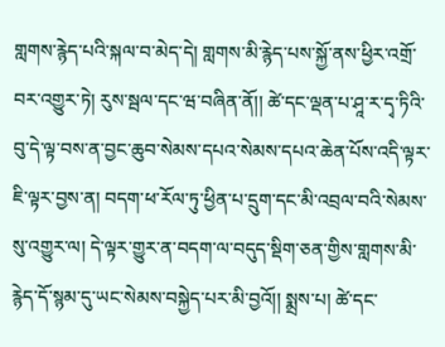གླགས་རྙེད་པའི་སྐལ་བ་མེད་དེ། གླགས་མི་རྙེད་པས་སྐྱོ་ནས་ཕྱིར་འགྲོ་བར་འགྱུར་ཏེ། རུས་སྦལ་དང་ཝ་བཞིན་ནོ།། ཚེ་དང་ལྡན་པ་ཤཱ་ར་དྭ་ཏིའི་བུ་དེ་ལྟ་བས་ན་བྱང་ཆུབ་སེམས་དཔའ་སེམས་དཔའ་ཆེན་པོས་འདི་ལྟར་ཇི་ལྟར་བྱས་ན། བདག་ཕ་རོལ་ཏུ་ཕྱིན་པ་དྲུག་དང་མི་འབྲལ་བའི་སེམས་སུ་འགྱུར་ལ། དེ་ལྟར་གྱུར་ན་བདག་ལ་བདུད་སྡིག་ཅན་གྱིས་གླགས་མི་རྙེད་དོ་སྙམ་དུ་ཡང་སེམས་བསྐྱེད་པར་མི་བྱའོ།། སྨྲས་པ། ཚེ་དང་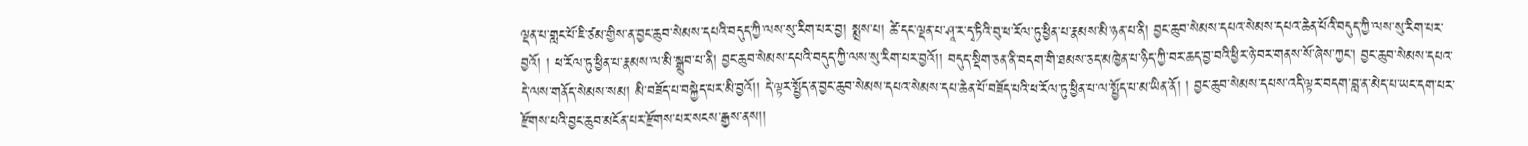ལྡན་པ་གླང་པོ་ཇི་ཙམ་གྱིས་ན་བྱང་ཆུབ་སེམས་དཔའི་བདུད་ཀྱི་ལས་སུ་རིག་པར་བྱ། སྨྲས་པ། ཚེ་དང་ལྡན་པ་ཤཱ་ར་དྭ་ཏིའི་བུ་ཕ་རོལ་ཏུ་ཕྱིན་པ་རྣམས་མི་ཉན་པ་ནི། བྱང་ཆུབ་སེམས་དཔའ་སེམས་དཔའ་ཆེན་པོའི་བདུད་ཀྱི་ལས་སུ་རིག་པར་བྱའོ། ། ཕ་རོལ་ཏུ་ཕྱིན་པ་རྣམས་ལ་མི་སྒྲུབ་པ་ནི། བྱང་ཆུབ་སེམས་དཔའི་བདུད་ཀྱི་ལས་སུ་རིག་པར་བྱའོ།། བདུད་སྡིག་ཅན་ནི་བདག་གི་ཐམས་ཅད་མཁྱེན་པ་ཉིད་ཀྱི་བར་ཆད་བྱ་བའི་ཕྱིར་ཉེ་བར་གནས་སོ་ཞེས་ཀྱང་། བྱང་ཆུབ་སེམས་དཔའ་དེ་ལས་གནོད་སེམས་སམ། མི་བཟོད་པ་བསྐྱེད་པར་མི་བྱའོ།། དེ་ལྟར་སྤྱོད་ན་བྱང་ཆུབ་སེམས་དཔའ་སེམས་དཔ་ཆེན་པོ་བཟོད་པའི་ཕ་རོལ་ཏུ་ཕྱིན་པ་ལ་སྤྱོད་པ་མ་ཡིན་ནོ། ། བྱང་ཆུབ་སེམས་དཔས་འདི་ལྟར་བདག་བླ་ན་མེད་པ་ཡང་དག་པར་རྫོགས་པའི་བྱང་ཆུབ་མངོན་པར་རྫོགས་པར་སངས་རྒྱས་ནས།།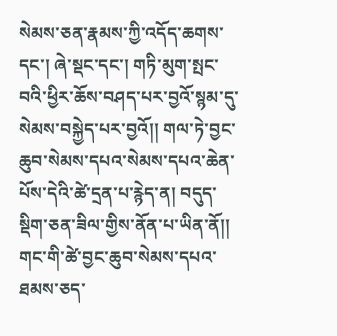སེམས་ཅན་རྣམས་ཀྱི་འདོད་ཆགས་དང་། ཞེ་སྡང་དང་། གཏི་མུག་སྤང་བའི་ཕྱིར་ཆོས་བཤད་པར་བྱའོ་སྙམ་དུ་སེམས་བསྐྱེད་པར་བྱའོ།། གལ་ཏེ་བྱང་ཆུབ་སེམས་དཔའ་སེམས་དཔའ་ཆེན་པོས་དེའི་ཚེ་དྲན་པ་རྙེད་ན། བདུད་སྡིག་ཅན་ཟིལ་གྱིས་ནོན་པ་ཡིན་ནོ།། གང་གི་ཚེ་བྱང་ཆུབ་སེམས་དཔའ་ཐམས་ཅད་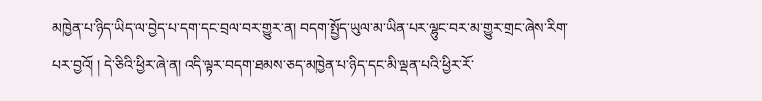མཁྱེན་པ་ཉིད་ཡིད་ལ་བྱེད་པ་དག་དང་བྲལ་བར་གྱུར་ན། བདག་སྤྱོད་ཡུལ་མ་ཡིན་པར་ལྷུང་བར་མ་གྱུར་གྲང་ཞེས་རིག་པར་བྱའོ། ། དེ་ཅིའི་ཕྱིར་ཞེ་ན། འདི་ལྟར་བདག་ཐམས་ཅད་མཁྱེན་པ་ཉིད་དང་མི་ལྡན་པའི་ཕྱིར་རོ་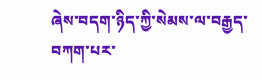ཞེས་བདག་ཉིད་ཀྱི་སེམས་ལ་བརྒྱད་བཀག་པར་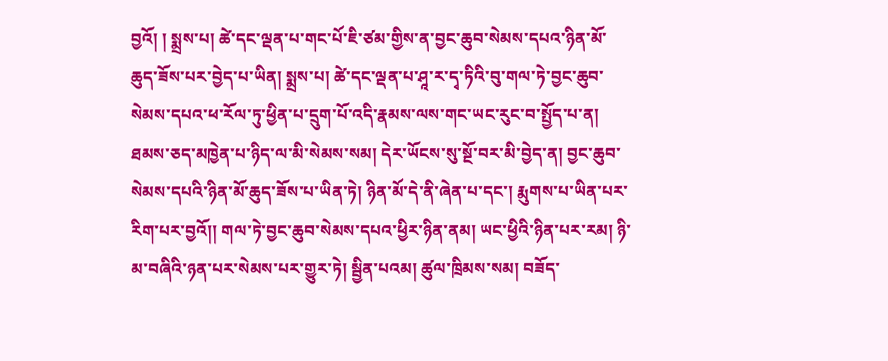བྱའོ། ། སྨྲས་པ། ཚེ་དང་ལྡན་པ་གང་པོ་ཇི་ཙམ་གྱིས་ན་བྱང་ཆུབ་སེམས་དཔའ་ཉིན་མོ་ཆུད་ཟོས་པར་བྱེད་པ་ཡིན། སྨྲས་པ། ཚེ་དང་ལྡན་པ་ཤཱ་ར་དྭ་ཏིའི་བུ་གལ་ཏེ་བྱང་ཆུབ་སེམས་དཔའ་ཕ་རོལ་ཏུ་ཕྱིན་པ་དྲུག་པོ་འདི་རྣམས་ལས་གང་ཡང་རུང་བ་སྤྱོད་པ་ན། ཐམས་ཅད་མཁྱེན་པ་ཉིད་ལ་མི་སེམས་སམ། དེར་ཡོངས་སུ་སྔོ་བར་མི་བྱེད་ན། བྱང་ཆུབ་སེམས་དཔའི་ཉིན་མོ་ཆུད་ཟོས་པ་ཡིན་ཏེ། ཉིན་མོ་དེ་ནི་ཞེན་པ་དང་། རྨུགས་པ་ཡིན་པར་རིག་པར་བྱའོ།། གལ་ཏེ་བྱང་ཆུབ་སེམས་དཔའ་ཕྱིར་ཉིན་ནམ། ཡང་ཕྱིའི་ཉིན་པར་རམ། ཉི་མ་བཞིའི་ཉན་པར་སེམས་པར་གྱུར་ཏེ། སྦྱིན་པའམ། ཚུལ་ཁྲིམས་སམ། བཟོད་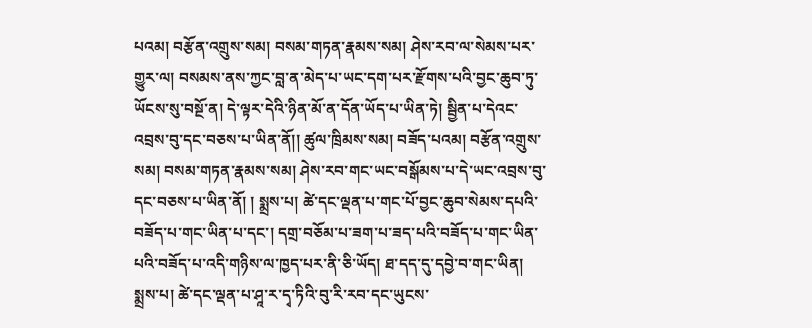པའམ། བརྩོན་འགྲུས་སམ། བསམ་གཏན་རྣམས་སམ། ཤེས་རབ་ལ་སེམས་པར་གྱུར་ལ། བསམས་ནས་ཀྱང་བླ་ན་མེད་པ་ཡང་དག་པར་རྫོགས་པའི་བྱང་ཆུབ་ཏུ་ཡོངས་སུ་བསྔོ་ན། དེ་ལྟར་དེའི་ཉིན་མོ་ན་དོན་ཡོད་པ་ཡིན་ཏེ། སྦྱིན་པ་དེའང་འབྲས་བུ་དང་བཅས་པ་ཡིན་ནོ།། ཚུལ་ཁྲིམས་སམ། བཟོད་པའམ། བརྩོན་འགྲུས་སམ། བསམ་གཏན་རྣམས་སམ། ཤེས་རབ་གང་ཡང་བསྒོམས་པ་དེ་ཡང་འབྲས་བུ་དང་བཅས་པ་ཡིན་ནོ། ། སྨྲས་པ། ཚེ་དང་ལྡན་པ་གང་པོ་བྱང་ཆུབ་སེམས་དཔའི་བཟོད་པ་གང་ཡིན་པ་དང་། དགྲ་བཅོམ་པ་ཟག་པ་ཟད་པའི་བཟོད་པ་གང་ཡིན་པའི་བཟོད་པ་འདི་གཉིས་ལ་ཁྱད་པར་ནི་ཅི་ཡོད། ཐ་དད་དུ་དབྱེ་བ་གང་ཡིན། སྨྲས་པ། ཚེ་དང་ལྡན་པ་ཤཱ་ར་དྭ་ཏིའི་བུ་རི་རབ་དང་ཡུངས་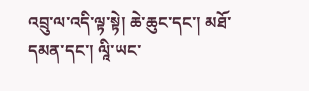འབྲུ་ལ་འདི་ལྟ་སྟེ། ཆེ་ཆུང་དང་། མཐོ་དམན་དང་། ལཱི་ཡང་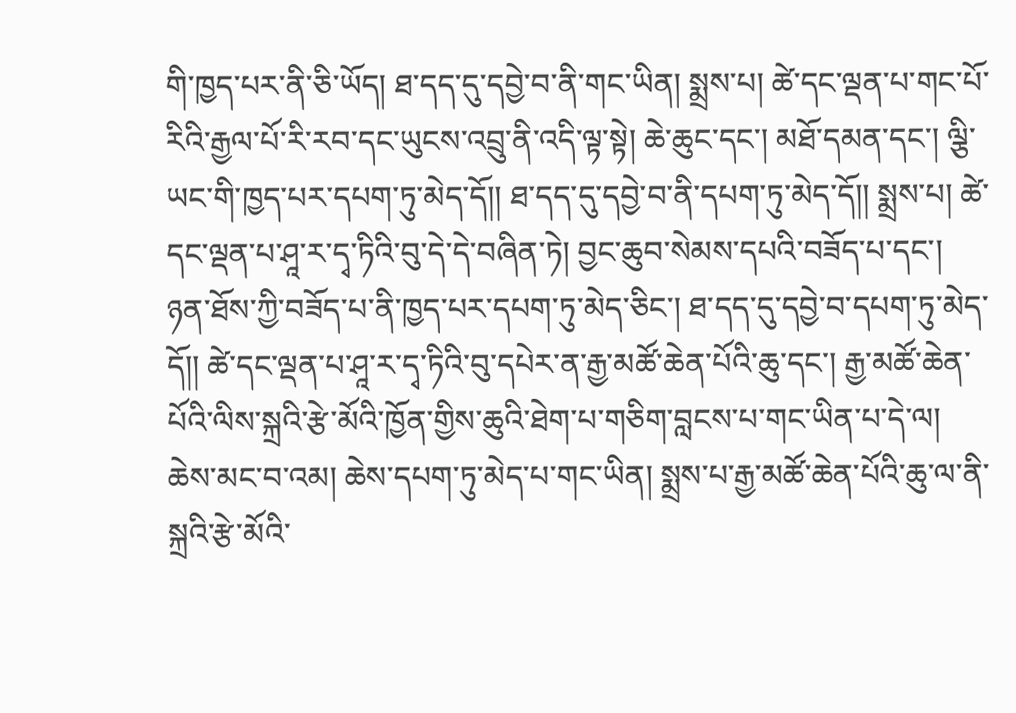གི་ཁྱད་པར་ནི་ཅི་ཡོད། ཐ་དད་དུ་དབྱེ་བ་ནི་གང་ཡིན། སྨྲས་པ། ཚེ་དང་ལྡན་པ་གང་པོ་རིའི་རྒྱལ་པོ་རི་རབ་དང་ཡུངས་འབྲུ་ནི་འདི་ལྟ་སྟེ། ཆེ་ཆུང་དང་། མཐོ་དམན་དང་། ལྕི་ཡང་གི་ཁྱད་པར་དཔག་ཏུ་མེད་དོ།། ཐ་དད་དུ་དབྱེ་བ་ནི་དཔག་ཏུ་མེད་དོ།། སྨྲས་པ། ཚེ་དང་ལྡན་པ་ཤཱ་ར་དྭ་ཏིའི་བུ་དེ་དེ་བཞིན་ཏེ། བྱང་ཆུབ་སེམས་དཔའི་བཟོད་པ་དང་། ཉན་ཐོས་ཀྱི་བཟོད་པ་ནི་ཁྱད་པར་དཔག་ཏུ་མེད་ཅིང་། ཐ་དད་དུ་དབྱེ་བ་དཔག་ཏུ་མེད་དོ།། ཚེ་དང་ལྡན་པ་ཤཱ་ར་དྭ་ཏིའི་བུ་དཔེར་ན་རྒྱ་མཚོ་ཆེན་པོའི་ཆུ་དང་། རྒྱ་མཚོ་ཆེན་པོའི་ལིས་སྐྲའི་རྩེ་མོའི་ཁྱོན་གྱིས་ཆུའི་ཐེག་པ་གཅིག་བླངས་པ་གང་ཡིན་པ་དེ་ལ། ཆེས་མང་བ་འམ། ཆེས་དཔག་ཏུ་མེད་པ་གང་ཡིན། སྨྲས་པ་རྒྱ་མཚོ་ཆེན་པོའི་ཆུ་ལ་ནི་སྐྲའི་རྩེ་མོའི་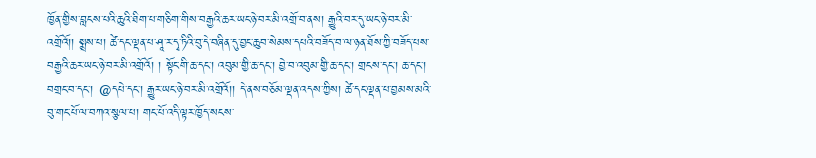ཁྱོན་གྱིས་བླངས་པའི་ཆུའི་ཐིག་པ་གཅིག་གིས་བརྒྱའི་ཆར་ཡང་ཉེ་བར་མི་འགྲོ་བ་ནས། རྒྱུའི་བར་དུ་ཡང་ཉེ་བར་མི་འགྲོའོ།། སྨྲས་པ། ཚེ་དང་ལྡན་པ་ཤཱ་ར་དྭ་ཏིའི་བུ་དེ་བཞིན་དུ་བྱང་ཆུབ་སེམས་དཔའི་བཟོད་བ་ལ་ཉན་ཐོས་ཀྱི་བཟོད་པས་བརྒྱའི་ཆར་ཡང་ཉེ་བར་མི་འགྲོའོ། ། སྟོང་གི་ཆ་དང་། འབུམ་གྱི་ཆ་དང་། བྱེ་བ་འབུམ་གྱི་ཆ་དང་། གྲངས་དང་། ཆ་དང་། བགྲང་བ་དང་། @དཔེ་དང་། རྒྱུར་ཡང་ཉེ་བར་མི་འགྲོའོ།། དེ་ནས་བཅོམ་ལྡན་འདས་ཀྱིས། ཚེ་དང་ལྡན་པ་བྱམས་མའི་བུ་གང་པོ་ལ་བཀའ་སྩལ་པ། གང་པོ་འདི་ལྟར་ཁྱོད་སངས་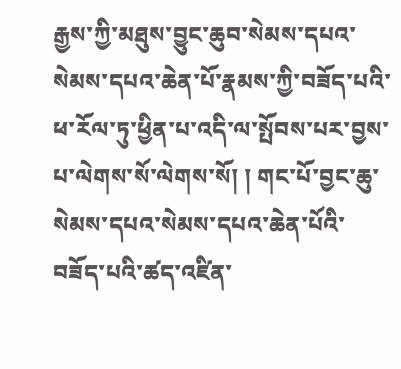རྒྱས་ཀྱི་མཐུས་བྱུང་ཆུབ་སེམས་དཔའ་སེམས་དཔའ་ཆེན་པོ་རྣམས་ཀྱི་བཟོད་པའི་ཕ་རོལ་ཏུ་ཕྱིན་པ་འདི་ལ་སྤོབས་པར་བྱས་པ་ལེགས་སོ་ལེགས་སོ། ། གང་པོ་བྱང་ཆུ་སེམས་དཔའ་སེམས་དཔའ་ཆེན་པོའི་བཟོད་པའི་ཚད་འཛིན་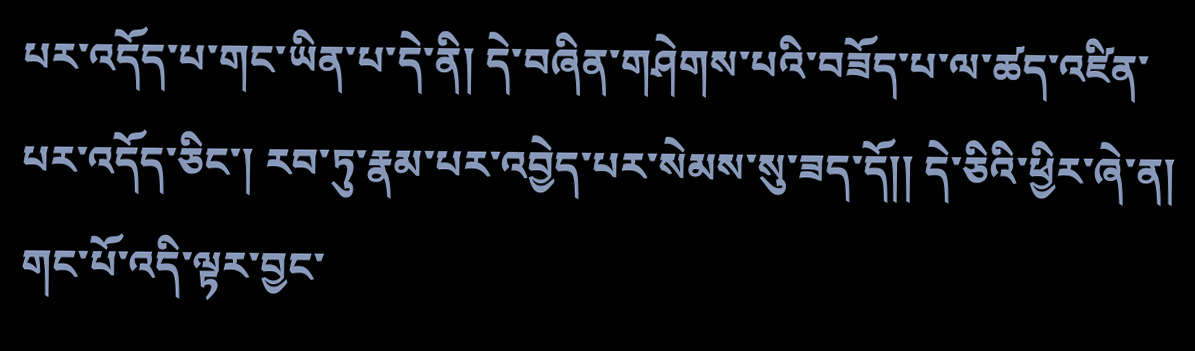པར་འདོད་པ་གང་ཡིན་པ་དེ་ནི། དེ་བཞིན་གཤེགས་པའི་བཟོད་པ་ལ་ཚད་འཛིན་པར་འདོད་ཅིང་། རབ་ཏུ་རྣམ་པར་འབྱེད་པར་སེམས་སུ་ཟད་དོ།། དེ་ཅིའི་ཕྱིར་ཞེ་ན། གང་པོ་འདི་ལྟར་བྱང་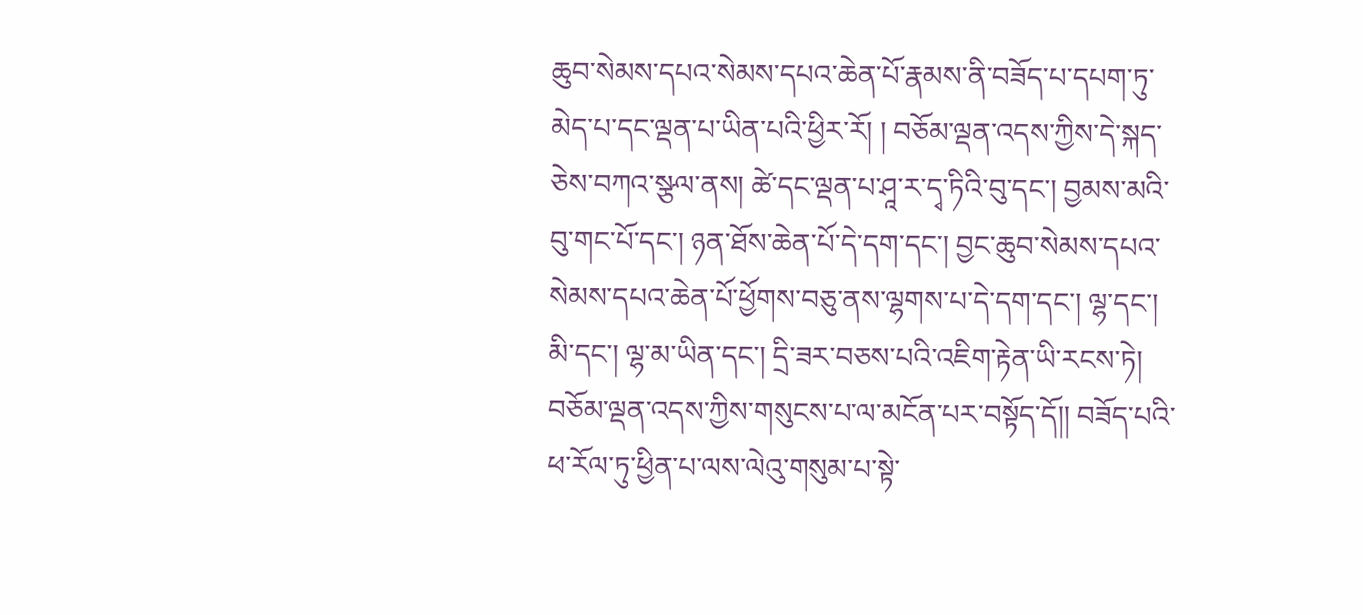ཆུབ་སེམས་དཔའ་སེམས་དཔའ་ཆེན་པོ་རྣམས་ནི་བཟོད་པ་དཔག་ཏུ་མེད་པ་དང་ལྡན་པ་ཡིན་པའི་ཕྱིར་རོ། ། བཅོམ་ལྡན་འདས་ཀྱིས་དེ་སྐད་ཅེས་བཀའ་སྩལ་ནས། ཚེ་དང་ལྡན་པ་ཤཱ་ར་དྭ་ཏིའི་བུ་དང་། བྱམས་མའི་བུ་གང་པོ་དང་། ཉན་ཐོས་ཆེན་པོ་དེ་དག་དང་། བྱང་ཆུབ་སེམས་དཔའ་སེམས་དཔའ་ཆེན་པོ་ཕྱོགས་བཅུ་ནས་ལྷགས་པ་དེ་དག་དང་། ལྷ་དང་། མི་དང་། ལྷ་མ་ཡིན་དང་། དྲི་ཟར་བཅས་པའི་འཇིག་རྟེན་ཡི་རངས་ཏེ། བཅོམ་ལྡན་འདས་ཀྱིས་གསུངས་པ་ལ་མངོན་པར་བསྟོད་དོ།། བཟོད་པའི་ཕ་རོལ་ཏུ་ཕྱིན་པ་ལས་ལེའུ་གསུམ་པ་སྟེ་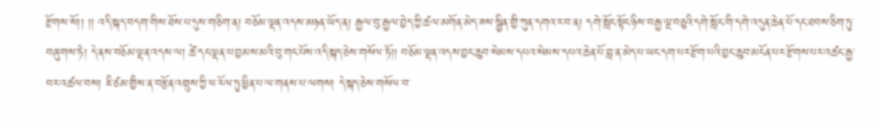རྫོགས་སོ།། །། འདི་སྐད་བདག་གིས་ཐོས་པ་དུས་གཅིག་ན། བཅོམ་ལྡན་འདས་མཉན་ཡོད་ན། རྒྱལ་བུ་རྒྱལ་བྱེད་ཀྱི་ཚལ་མགོན་མེད་ཟས་སྦྱིན་གྱི་ཀུན་དགའ་ར་བ་ན། དགེ་སློང་སྟོང་ཉིས་བརྒྱ་ལྔ་བཅུའི་དགེ་སློང་གི་དགེ་འདུན་ཆེན་པོ་དང་ཐབས་ཅིག་ཏུ་བཞུགས་ཏེ། དེ་ནས་བཅོམ་ལྡན་འདས་ལ། ཚེ་དང་ལྡན་པ་བྱམས་མའི་བུ་གང་པོས་འདི་སྐད་ཅེས་གསོལ་ཏོ།། བཅོམ་ལྡན་འདས་བྱང་ཆུབ་སེམས་དཔའ་སེམས་དཔའ་ཆེན་པོ་བླ་ན་མེད་པ་ཡང་དག་པར་རྫོག་པའི་བྱང་ཆུབ་མངོན་པར་རྫོགས་པར་འཚང་རྒྱ་བར་འཚལ་བས། ཇི་ཙམ་གྱིས་ན་བརྩོན་འགྲུས་ཀྱི་ཕ་རོལ་ཏུ་ཕྱིན་པ་ལ་གནས་པ་ལགས། དེ་སྐད་ཅེས་གསོལ་བ་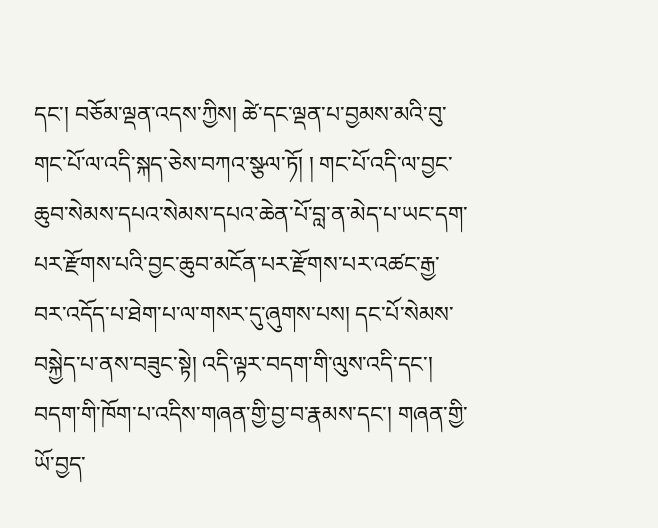དང་། བཅོམ་ལྡན་འདས་ཀྱིས། ཚེ་དང་ལྡན་པ་བྱམས་མའི་བུ་གང་པོ་ལ་འདི་སྐད་ཅེས་བཀའ་སྩལ་ཏོ། ། གང་པོ་འདི་ལ་བྱང་ཆུབ་སེམས་དཔའ་སེམས་དཔའ་ཆེན་པོ་བླ་ན་མེད་པ་ཡང་དག་པར་རྫོགས་པའི་བྱང་ཆུབ་མངོན་པར་རྫོགས་པར་འཚང་རྒྱ་བར་འདོད་པ་ཐེག་པ་ལ་གསར་དུ་ཞུགས་པས། དང་པོ་སེམས་བསྐྱེད་པ་ནས་བཟུང་སྟེ། འདི་ལྟར་བདག་གི་ལུས་འདི་དང་། བདག་གི་ཁོག་པ་འདིས་གཞན་གྱི་བྱ་བ་རྣམས་དང་། གཞན་གྱི་ཡོ་བྱད་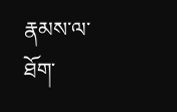རྣམས་ལ་ཐོག་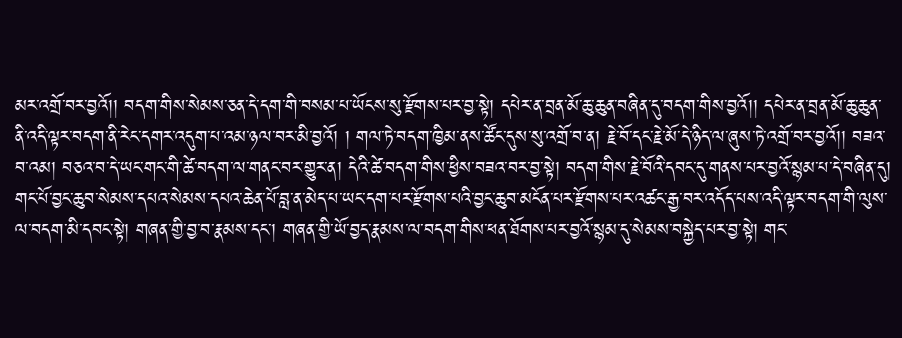མར་འགྲོ་བར་བྱའོ།། བདག་གིས་སེམས་ཅན་དེ་དག་གི་བསམ་པ་ཡོངས་སུ་རྫོགས་པར་བྱ་སྟེ། དཔེར་ན་བྲན་མོ་ཆུ་ཆུན་བཞིན་དུ་བདག་གིས་བྱའོ།། དཔེར་ན་བྲན་མོ་ཆུ་ཆུན་ནི་འདི་ལྟར་བདག་ནི་རེང་དགར་འདུག་པ་འམ་ཉལ་བར་མི་བྱའོ། ། གལ་ཏེ་བདག་ཁྱིམ་ནས་ཚོང་དུས་སུ་འགྲོ་བ་ན། རྗེ་བོ་དང་རྗེ་མོ་དེ་ཉིད་ལ་ཞུས་ཏེ་འགྲོ་བར་བྱའོ།། བཟའ་བ་འམ། བཅའ་བ་དེ་ཡང་གང་གི་ཚེ་བདག་ལ་གནང་བར་གྱུར་ན། དེའི་ཚེ་བདག་གིས་ཕྱིས་བཟའ་བར་བྱ་སྟེ། བདག་གིས་རྗེ་བོའི་དབང་དུ་གནས་པར་བྱའོ་སྙམ་པ་དེ་བཞིན་དུ། གང་པོ་བྱང་ཆུབ་སེམས་དཔའ་སེམས་དཔའ་ཆེན་པོ་བླ་ན་མེད་པ་ཡང་དག་པར་རྫོགས་པའི་བྱང་ཆུབ་མངོན་པར་རྫོགས་པར་འཚང་རྒྱ་བར་འདོད་པས་འདི་ལྟར་བདག་གི་ལུས་ལ་བདག་མི་དབང་སྟེ། གཞན་གྱི་བྱ་བ་རྣམས་དང་། གཞན་གྱི་ཡོ་བྱད་རྣམས་ལ་བདག་གིས་ཕན་ཐོགས་པར་བྱའོ་སྙམ་དུ་སེམས་བསྐྱེད་པར་བྱ་སྟེ། གང་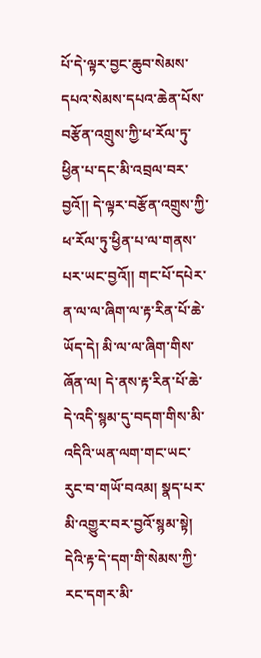པོ་དེ་ལྟར་བྱང་ཆུབ་སེམས་དཔའ་སེམས་དཔའ་ཆེན་པོས་བརྩོན་འགྲུས་ཀྱི་ཕ་རོལ་ཏུ་ཕྱིན་པ་དང་མི་འབྲལ་བར་བྱའོ།། དེ་ལྟར་བརྩོན་འགྲུས་ཀྱི་ཕ་རོལ་ཏུ་ཕྱིན་པ་ལ་གནས་པར་ཡང་བྱའོ།། གང་པོ་དཔེར་ན་ལ་ལ་ཞིག་ལ་རྟ་རིན་པོ་ཆེ་ཡོད་དེ། མི་ལ་ལ་ཞིག་གིས་ཞོན་ལ། དེ་ནས་རྟ་རིན་པོ་ཆེ་དེ་འདི་སྙམ་དུ་བདག་གིས་མི་འདིའི་ཡན་ལག་གང་ཡང་རུང་བ་གཡོ་བའམ། སྣད་པར་མི་འགྱུར་བར་བྱའོ་སྙམ་སྟེ། དེའི་རྟ་དེ་དག་གི་སེམས་ཀྱི་རང་དགར་མི་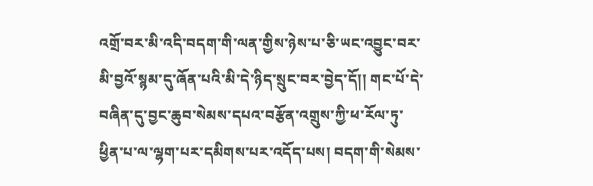འགྲོ་བར་མི་འདི་བདག་གི་ལན་གྱིས་ཉེས་པ་ཅི་ཡང་འབྱུང་བར་མི་བྱའོ་སྙམ་དུ་ཞོན་པའི་མི་དེ་ཉིད་སྲུང་བར་བྱེད་དོ།། གང་པོ་དེ་བཞིན་དུ་བྱང་ཆུབ་སེམས་དཔའ་བརྩོན་འགྲུས་ཀྱི་ཕ་རོལ་ཏུ་ཕྱིན་པ་ལ་ལྷག་པར་དམིགས་པར་འདོད་པས། བདག་གི་སེམས་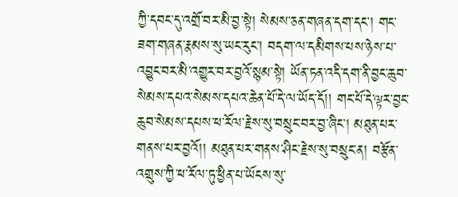ཀྱི་དབང་དུ་འགྲོ་བར་མི་བྱ་སྟེ། སེམས་ཅན་གཞན་དག་དང་། གང་ཟག་གཞན་རྣམས་སུ་ཡང་རུང་། བདག་ལ་དམིགས་པས་ཉེས་པ་འབྱུང་བར་མི་འགྱུར་བར་བྱའོ་སྙམ་སྟེ། ཡོན་ཏན་འདི་དག་ནི་བྱང་ཆུབ་སེམས་དཔའ་སེམས་དཔའ་ཆེན་པོ་དེ་ལ་ཡོད་དོ།། གང་པོ་དེ་ལྟར་བྱང་ཆུབ་སེམས་དཔས་ཕ་རོལ་རྗེས་སུ་བསྲུང་བར་བྱ་ཞིང་། མཐུན་པར་གནས་པར་བྱའོ།། མཐུན་པར་གནས་ཤིང་རྗེས་སུ་བསྲུང་ན། བརྩོན་འགྲུས་ཀྱི་ཕ་རོལ་ཏུ་ཕྱིན་པ་ཡོངས་སུ་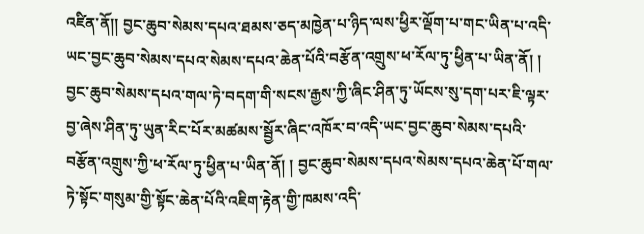འཛིན་ནོ།། བྱང་ཆུབ་སེམས་དཔའ་ཐམས་ཅད་མཁྱེན་པ་ཉིད་ལས་ཕྱིར་ལྡོག་པ་གང་ཡིན་པ་འདི་ཡང་བྱང་ཆུབ་སེམས་དཔའ་སེམས་དཔའ་ཆེན་པོའི་བརྩོན་འགྲུས་ཕ་རོལ་ཏུ་ཕྱིན་པ་ཡིན་ནོ། ། བྱང་ཆུབ་སེམས་དཔའ་གལ་ཏེ་བདག་གི་སངས་རྒྱས་ཀྱི་ཞིང་ཤིན་ཏུ་ཡོངས་སུ་དག་པར་ཇི་ལྟར་བྱ་ཞེས་ཤིན་ཏུ་ཡུན་རིང་པོར་མཚམས་སྦྱོར་ཞིང་འཁོར་བ་འདི་ཡང་བྱང་ཆུབ་སེམས་དཔའི་བརྩོན་འགྲུས་ཀྱི་ཕ་རོལ་ཏུ་ཕྱིན་པ་ཡིན་ནོ། ། བྱང་ཆུབ་སེམས་དཔའ་སེམས་དཔའ་ཆེན་པོ་གལ་ཏེ་སྟོང་གསུམ་གྱི་སྟོང་ཆེན་པོའི་འཇིག་རྟེན་གྱི་ཁམས་འདི་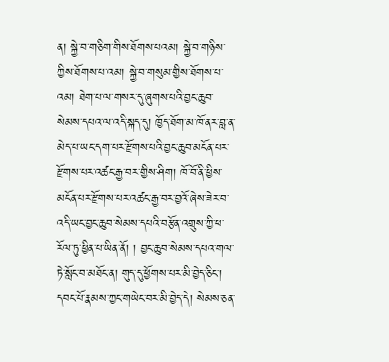ན། སྐྱེ་བ་གཅིག་གིས་ཐོགས་པའམ། སྐྱེ་བ་གཉིས་ཀྱིས་ཐོགས་པ་འམ། སྐྱེ་བ་གསུམ་གྱིས་ཐོགས་པ་འམ། ཐེག་པ་ལ་གསར་དུ་ཞུགས་པའི་བྱང་ཆུབ་སེམས་དཔའ་ལ་འདི་སྐད་དུ། ཁྱོད་ཐོག་མ་ཁོ་ནར་བླ་ན་མེད་པ་ཡང་དག་པར་རྫོགས་པའི་བྱང་ཆུབ་མངོན་པར་རྫོགས་པར་འཚང་རྒྱ་བར་གྱིས་ཤིག། ཁོ་བོ་ནི་ཕྱིས་མངོན་པར་རྫོགས་པར་འཚང་རྒྱ་བར་བྱའོ་ཞེས་ཟེར་བ་འདི་ཡང་བྱང་ཆུབ་སེམས་དཔའི་བརྩོན་འགྲུས་ཀྱི་ཕ་རོལ་ཏུ་ཕྱིན་པ་ཡིན་ནོ། ། བྱང་ཆུབ་སེམས་དཔའ་གལ་ཏེ་སློང་བ་མཐོང་ན། གུད་དུ་ཕྱོགས་པར་མི་བྱེད་ཅིང་། དབང་པོ་རྣམས་ཀྱང་གཡེང་བར་མི་བྱེད་དེ། སེམས་ཅན་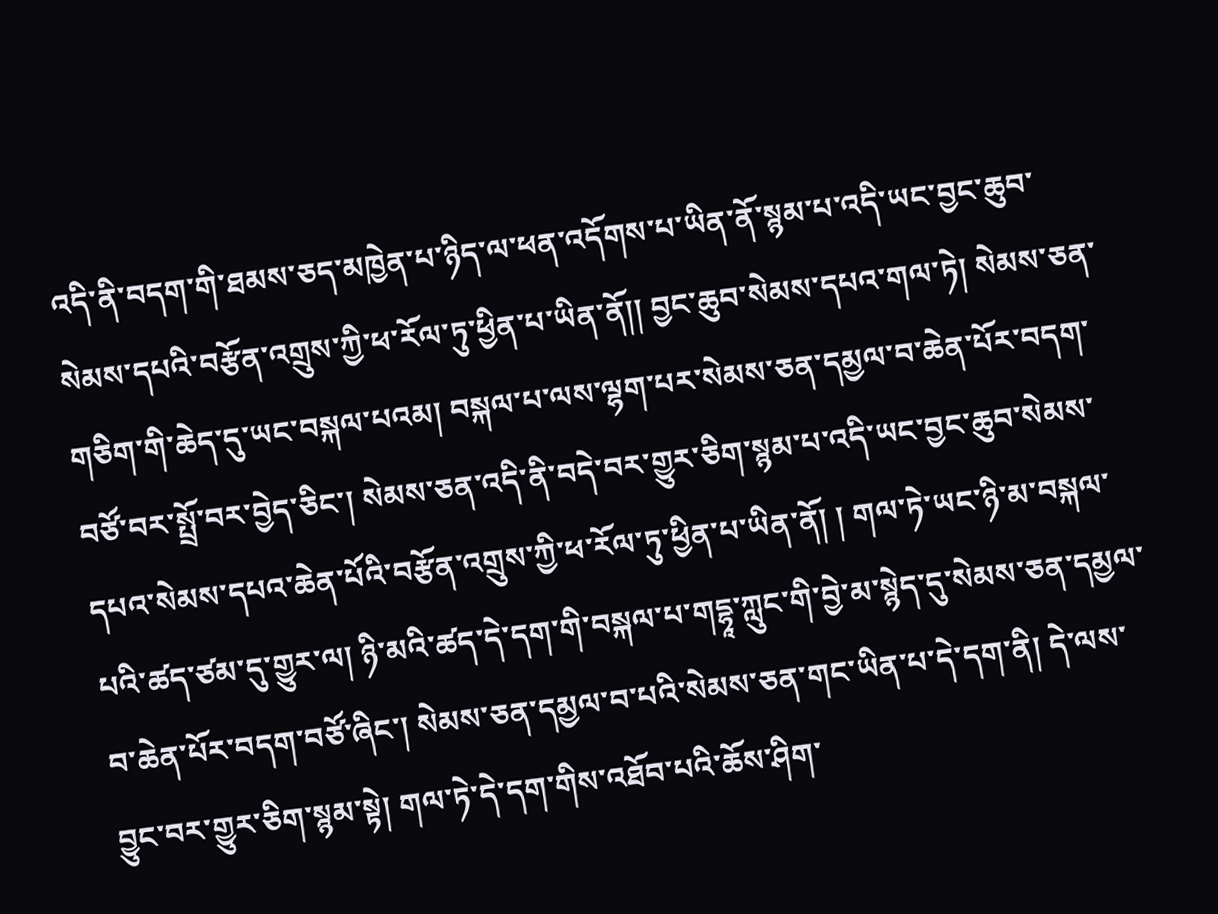འདི་ནི་བདག་གི་ཐམས་ཅད་མཁྱེན་པ་ཉིད་ལ་ཕན་འདོགས་པ་ཡིན་ནོ་སྙམ་པ་འདི་ཡང་བྱང་ཆུབ་སེམས་དཔའི་བརྩོན་འགྲུས་ཀྱི་ཕ་རོལ་ཏུ་ཕྱིན་པ་ཡིན་ནོ།། བྱང་ཆུབ་སེམས་དཔའ་གལ་ཏེ། སེམས་ཅན་གཅིག་གི་ཆེད་དུ་ཡང་བསྐལ་པའམ། བསྐལ་པ་ལས་ལྷག་པར་སེམས་ཅན་དམྱལ་བ་ཆེན་པོར་བདག་བཙོ་བར་སྤྲོ་བར་བྱེད་ཅིང་། སེམས་ཅན་འདི་ནི་བདེ་བར་གྱུར་ཅིག་སྙམ་པ་འདི་ཡང་བྱང་ཆུབ་སེམས་དཔའ་སེམས་དཔའ་ཆེན་པོའི་བརྩོན་འགྲུས་ཀྱི་ཕ་རོལ་ཏུ་ཕྱིན་པ་ཡིན་ནོ། ། གལ་ཏེ་ཡང་ཉི་མ་བསྐལ་པའི་ཚད་ཙམ་དུ་གྱུར་ལ། ཉི་མའི་ཚད་དེ་དག་གི་བསྐལ་པ་གདྷཱ་ཀླུང་གི་བྱེ་མ་སྙེད་དུ་སེམས་ཅན་དམྱལ་བ་ཆེན་པོར་བདག་བཙོ་ཞིང་། སེམས་ཅན་དམྱལ་བ་པའི་སེམས་ཅན་གང་ཡིན་པ་དེ་དག་ནི། དེ་ལས་བྱུང་བར་གྱུར་ཅིག་སྙམ་སྟེ། གལ་ཏེ་དེ་དག་གིས་འཐོབ་པའི་ཆོས་ཤིག་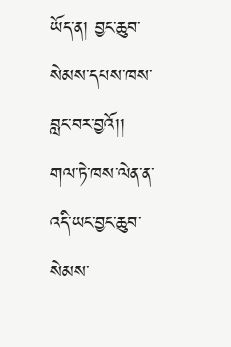ཡོད་ན། བྱང་ཆུབ་སེམས་དཔས་ཁས་བླང་བར་བྱའོ།། གལ་ཏེ་ཁས་ལེན་ན་འདི་ཡང་བྱང་ཆུབ་སེམས་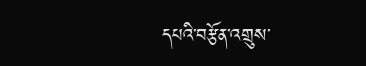དཔའི་བརྩོན་འགྲུས་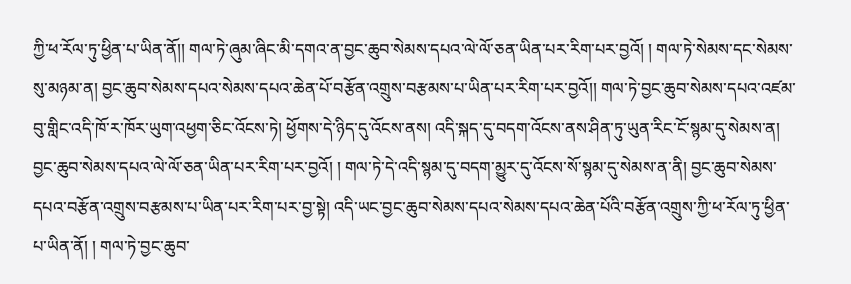ཀྱི་ཕ་རོལ་ཏུ་ཕྱིན་པ་ཡིན་ནོ།། གལ་ཏེ་ཞུམ་ཞིང་མི་དགའ་ན་བྱང་ཆུབ་སེམས་དཔའ་ལེ་ལོ་ཅན་ཡིན་པར་རིག་པར་བྱའོ། ། གལ་ཏེ་སེམས་དང་སེམས་སུ་མཉམ་ན། བྱང་ཆུབ་སེམས་དཔའ་སེམས་དཔའ་ཆེན་པོ་བརྩོན་འགྲུས་བརྩམས་པ་ཡིན་པར་རིག་པར་བྱའོ།། གལ་ཏེ་བྱང་ཆུབ་སེམས་དཔའ་འཛམ་བུ་གླིང་འདི་ཁོ་ར་ཁོར་ཡུག་འཕྱག་ཅིང་འོངས་ཏེ། ཕྱོགས་དེ་ཉིད་དུ་འོངས་ནས། འདི་སྐད་དུ་བདག་འོངས་ནས་ཤིན་ཏུ་ཡུན་རིང་ངོ་སྙམ་དུ་སེམས་ན། བྱང་ཆུབ་སེམས་དཔའ་ལེ་ལོ་ཅན་ཡིན་པར་རིག་པར་བྱའོ། ། གལ་ཏེ་དེ་འདི་སྙམ་དུ་བདག་མྱུར་དུ་འོངས་སོ་སྙམ་དུ་སེམས་ན་ནི། བྱང་ཆུབ་སེམས་དཔའ་བརྩོན་འགྲུས་བརྩམས་པ་ཡིན་པར་རིག་པར་བྱ་སྟེ། འདི་ཡང་བྱང་ཆུབ་སེམས་དཔའ་སེམས་དཔའ་ཆེན་པོའི་བརྩོན་འགྲུས་ཀྱི་ཕ་རོལ་ཏུ་ཕྱིན་པ་ཡིན་ནོ། ། གལ་ཏེ་བྱང་ཆུབ་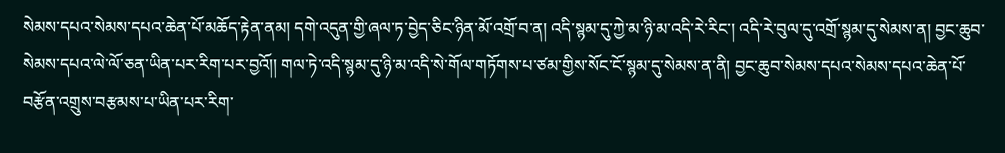སེམས་དཔའ་སེམས་དཔའ་ཆེན་པོ་མཆོད་རྟེན་ནམ། དགེ་འདུན་གྱི་ཞལ་ཏ་བྱེད་ཅིང་ཉིན་མོ་འགྲོ་བ་ན། འདི་སྙམ་དུ་ཀྱེ་མ་ཉི་མ་འདི་རེ་རིང་། འདི་རེ་བུལ་དུ་འགྲོ་སྙམ་དུ་སེམས་ན། བྱང་ཆུབ་སེམས་དཔའ་ལེ་ལོ་ཅན་ཡིན་པར་རིག་པར་བྱའོ།། གལ་ཏེ་འདི་སྙམ་དུ་ཉི་མ་འདི་སེ་གོལ་གཏོགས་པ་ཙམ་གྱིས་སོང་ངོ་སྙམ་དུ་སེམས་ན་ནི། བྱང་ཆུབ་སེམས་དཔའ་སེམས་དཔའ་ཆེན་པོ་བརྩོན་འགྲུས་བརྩམས་པ་ཡིན་པར་རིག་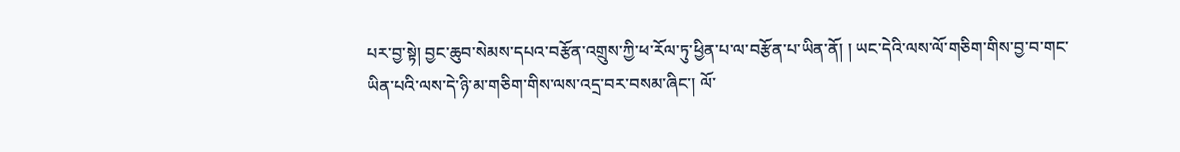པར་བྱ་སྟེ། བྱང་ཆུབ་སེམས་དཔའ་བརྩོན་འགྲུས་ཀྱི་ཕ་རོལ་ཏུ་ཕྱིན་པ་ལ་བརྩོན་པ་ཡིན་ནོ། ། ཡང་དེའི་ལས་ལོ་གཅིག་གིས་བྱ་བ་གང་ཡིན་པའི་ལས་དེ་ཉི་མ་གཅིག་གིས་ལས་འདྲ་བར་བསམ་ཞིང་། ལོ་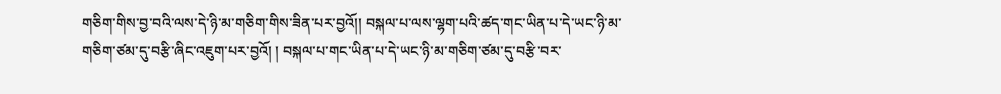གཅིག་གིས་བྱ་བའི་ལས་དེ་ཉི་མ་གཅིག་གིས་ཟིན་པར་བྱའོ།། བསྐལ་པ་ལས་ལྷག་པའི་ཚད་གང་ཡིན་པ་དེ་ཡང་ཉི་མ་གཅིག་ཙམ་དུ་བརྩི་ཞིང་འཇུག་པར་བྱའོ། ། བསྐལ་པ་གང་ཡིན་པ་དེ་ཡང་ཉི་མ་གཅིག་ཙམ་དུ་བརྩི་བར་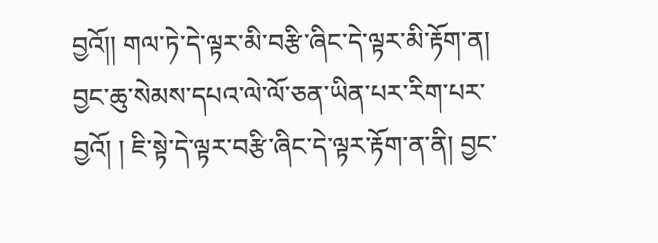བྱའོ།། གལ་ཏེ་དེ་ལྟར་མི་བརྩི་ཞིང་དེ་ལྟར་མི་རྟོག་ན། བྱང་ཆུ་སེམས་དཔའ་ལེ་ལོ་ཅན་ཡིན་པར་རིག་པར་བྱའོ། ། ཇི་སྟེ་དེ་ལྟར་བརྩི་ཞིང་དེ་ལྟར་རྟོག་ན་ནི། བྱང་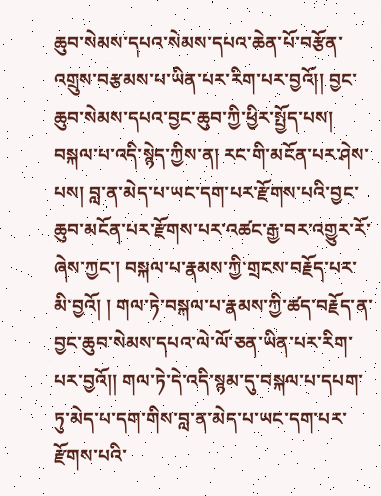ཆུབ་སེམས་དཔའ་སེམས་དཔའ་ཆེན་པོ་བརྩོན་འགྲུས་བརྩམས་པ་ཡིན་པར་རིག་པར་བྱའོ།། བྱང་ཆུབ་སེམས་དཔའ་བྱང་ཆུབ་ཀྱི་ཕྱིར་སྤྱོད་པས། བསྐལ་པ་འདི་སྙེད་ཀྱིས་ན། རང་གི་མངོན་པར་ཤེས་པས། བླ་ན་མེད་པ་ཡང་དག་པར་རྫོགས་པའི་བྱང་ཆུབ་མངོན་པར་རྫོགས་པར་འཚང་རྒྱ་བར་འགྱུར་རོ་ཞེས་ཀྱང་། བསྐལ་པ་རྣམས་ཀྱི་གྲངས་བརྗོད་པར་མི་བྱའོ། ། གལ་ཏེ་བསྐལ་པ་རྣམས་ཀྱི་ཚད་བརྗོད་ན་བྱང་ཆུབ་སེམས་དཔའ་ལེ་ལོ་ཅན་ཡིན་པར་རིག་པར་བྱའོ།། གལ་ཏེ་དེ་འདི་སྙམ་དུ་བསྐལ་པ་དཔག་ཏུ་མེད་པ་དག་གིས་བླ་ན་མེད་པ་ཡང་དག་པར་རྫོགས་པའི་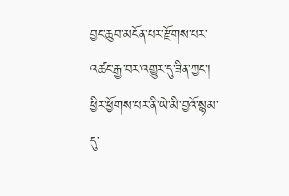བྱང་ཆུབ་མངོན་པར་རྫོགས་པར་འཚང་རྒྱ་བར་འགྱུར་དུ་ཟིན་ཀྱང་། ཕྱིར་ཕྱོགས་པར་ནི་ཡེ་མི་བྱའོ་སྙམ་དུ་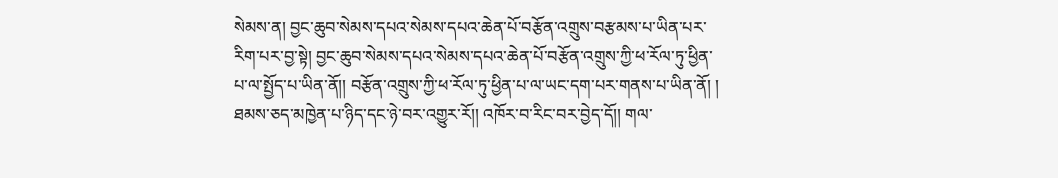སེམས་ན། བྱང་ཆུབ་སེམས་དཔའ་སེམས་དཔའ་ཆེན་པོ་བརྩོན་འགྲུས་བརྩམས་པ་ཡིན་པར་རིག་པར་བྱ་སྟེ། བྱང་ཆུབ་སེམས་དཔའ་སེམས་དཔའ་ཆེན་པོ་བརྩོན་འགྲུས་ཀྱི་ཕ་རོལ་ཏུ་ཕྱིན་པ་ལ་སྤྱོད་པ་ཡིན་ནོ།། བརྩོན་འགྲུས་ཀྱི་ཕ་རོལ་ཏུ་ཕྱིན་པ་ལ་ཡང་དག་པར་གནས་པ་ཡིན་ནོ། ། ཐམས་ཅད་མཁྱེན་པ་ཉིད་དང་ཉེ་བར་འགྱུར་རོ།། འཁོར་བ་རིང་བར་བྱེད་དོ།། གལ་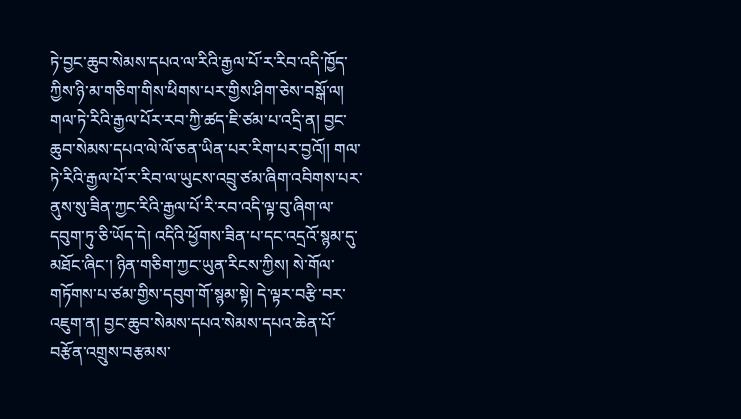ཏེ་བྱང་ཆུབ་སེམས་དཔའ་ལ་རིའི་རྒྱལ་པོ་ར་རིབ་འདི་ཁྱོད་ཀྱིས་ཉི་མ་གཅིག་གིས་ཕིགས་པར་གྱིས་ཤིག་ཅེས་བསྒོ་ལ། གལ་ཏེ་རིའི་རྒྱལ་པོར་རབ་ཀྱི་ཚད་ཇི་ཙམ་པ་འདྲི་ན། བྱང་ཆུབ་སེམས་དཔའ་ལེ་ལོ་ཅན་ཡིན་པར་རིག་པར་བྱའོ།། གལ་ཏེ་རིའི་རྒྱལ་པོ་ར་རིབ་ལ་ཡུངས་འབྲུ་ཙམ་ཞིག་འབིགས་པར་ནུས་སུ་ཟིན་ཀྱང་རིའི་རྒྱལ་པོ་རི་རབ་འདི་ལྟ་བུ་ཞིག་ལ་དབུག་ཏུ་ཅི་ཡོད་དེ། འདིའི་ཕྱོགས་ཟིན་པ་དང་འདྲའོ་སྙམ་དུ་མཐོང་ཞིང་། ཉིན་གཅིག་ཀྱང་ཡུན་རིངས་ཀྱིས། སེ་གོལ་གཏོགས་པ་ཙམ་གྱིས་དབུག་གོ་སྙམ་སྟེ། དེ་ལྟར་བརྩི་བར་འཇུག་ན། བྱང་ཆུབ་སེམས་དཔའ་སེམས་དཔའ་ཆེན་པོ་བརྩོན་འགྲུས་བརྩམས་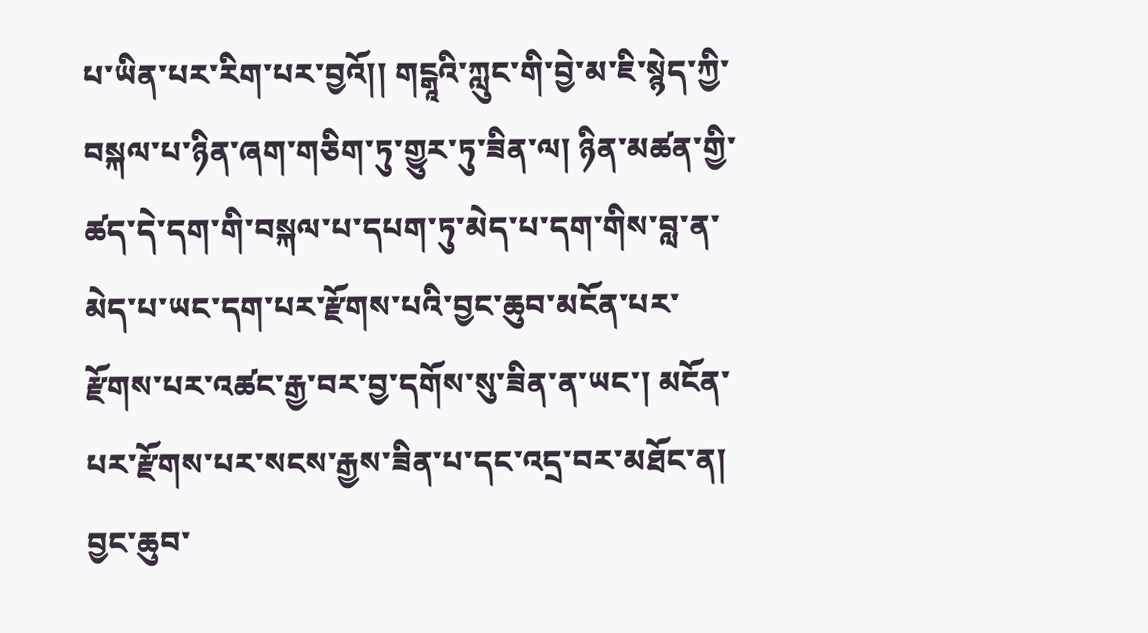པ་ཡིན་པར་རིག་པར་བྱའོ།། གངྒཱའི་ཀླུང་གི་བྱེ་མ་ཇི་སྙེད་ཀྱི་བསྐལ་པ་ཉིན་ཞག་གཅིག་ཏུ་གྱུར་ཏུ་ཟིན་ལ། ཉིན་མཚན་གྱི་ཚད་དེ་དག་གི་བསྐལ་པ་དཔག་ཏུ་མེད་པ་དག་གིས་བླ་ན་མེད་པ་ཡང་དག་པར་རྫོགས་པའི་བྱང་ཆུབ་མངོན་པར་རྫོགས་པར་འཚང་རྒྱ་བར་བྱ་དགོས་སུ་ཟིན་ན་ཡང་། མངོན་པར་རྫོགས་པར་སངས་རྒྱས་ཟིན་པ་དང་འདྲ་བར་མཐོང་ན། བྱང་ཆུབ་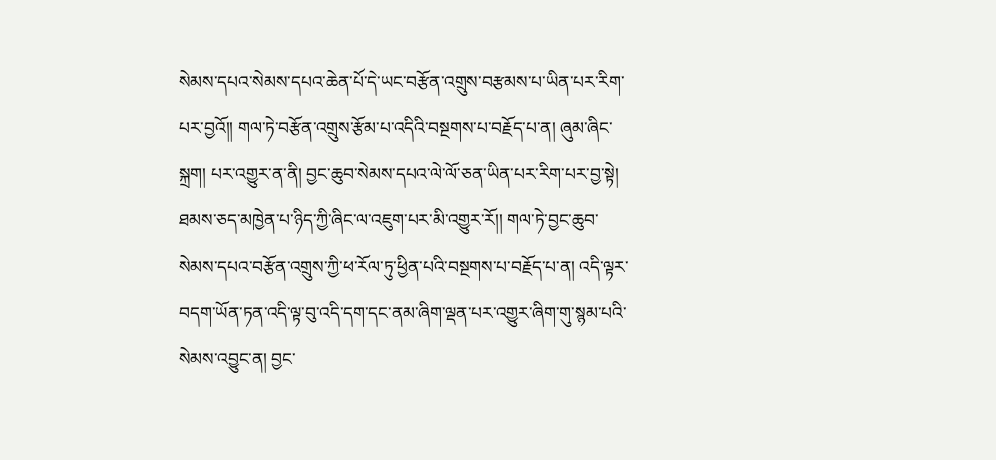སེམས་དཔའ་སེམས་དཔའ་ཆེན་པོ་དེ་ཡང་བརྩོན་འགྲུས་བརྩམས་པ་ཡིན་པར་རིག་པར་བྱའོ།། གལ་ཏེ་བརྩོན་འགྲུས་རྩོམ་པ་འདིའི་བསྔགས་པ་བརྗོད་པ་ན། ཞུམ་ཞིང་སྐྲག། པར་འགྱུར་ན་ནི། བྱང་ཆུབ་སེམས་དཔའ་ལེ་ལོ་ཅན་ཡིན་པར་རིག་པར་བྱ་སྟེ། ཐམས་ཅད་མཁྱེན་པ་ཉིད་ཀྱི་ཞིང་ལ་འཇུག་པར་མི་འགྱུར་རོ།། གལ་ཏེ་བྱང་ཆུབ་སེམས་དཔའ་བརྩོན་འགྲུས་ཀྱི་ཕ་རོལ་ཏུ་ཕྱིན་པའི་བསྔགས་པ་བརྗོད་པ་ན། འདི་ལྟར་བདག་ཡོན་ཏན་འདི་ལྟ་བུ་འདི་དག་དང་ནམ་ཞིག་ལྡན་པར་འགྱུར་ཞིག་གུ་སྙམ་པའི་སེམས་འབྱུང་ན། བྱང་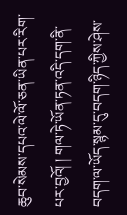ཆུབ་སེམས་དཔའ་ལེ་ལོ་ཅན་ཡིན་པར་རིག་པར་བྱའོ། ། གལ་ཏེ་ཡོན་ཏན་འདི་དག་ནི་བདག་ལ་ཡོད་སྙམ་དུ་བདག་ཉིད་ཀྱིས་ཤེས་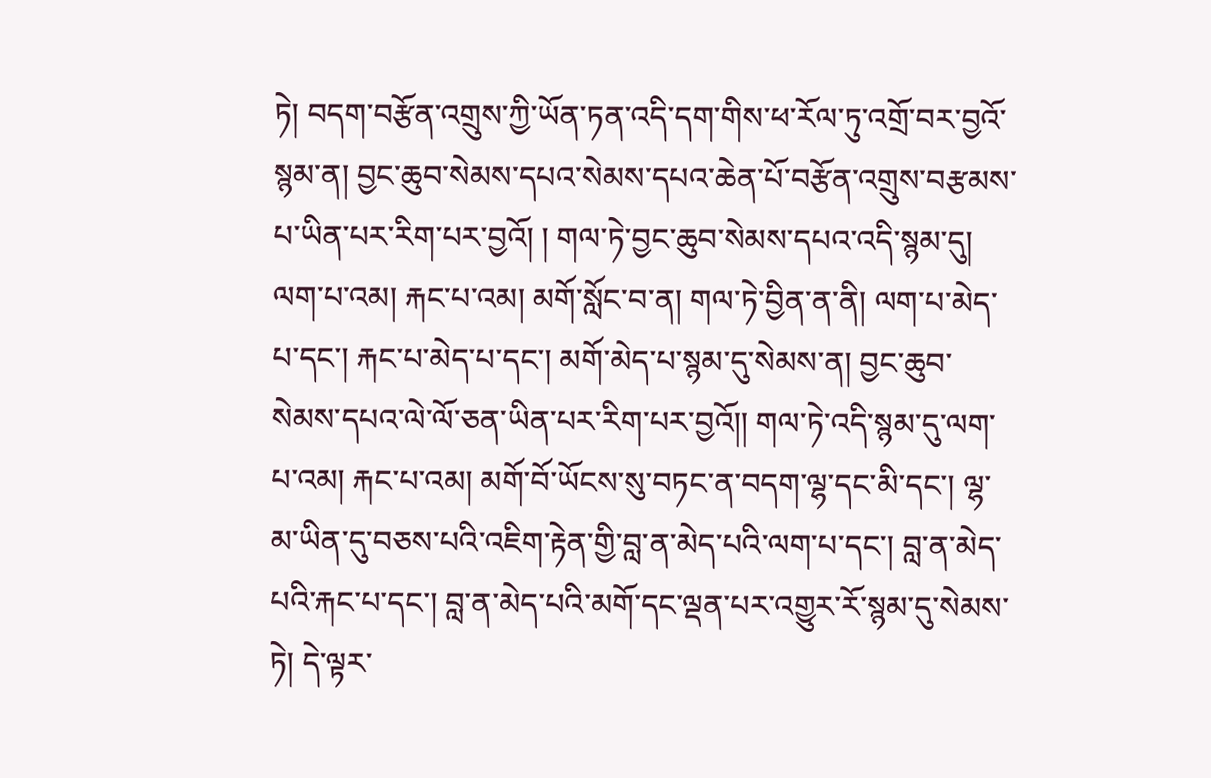ཏེ། བདག་བརྩོན་འགྲུས་ཀྱི་ཡོན་ཏན་འདི་དག་གིས་ཕ་རོལ་ཏུ་འགྲོ་བར་བྱའོ་སྙམ་ན། བྱང་ཆུབ་སེམས་དཔའ་སེམས་དཔའ་ཆེན་པོ་བརྩོན་འགྲུས་བརྩམས་པ་ཡིན་པར་རིག་པར་བྱའོ། ། གལ་ཏེ་བྱང་ཆུབ་སེམས་དཔའ་འདི་སྙམ་དུ། ལག་པ་འམ། རྐང་པ་འམ། མགོ་སློང་བ་ན། གལ་ཏེ་བྱིན་ན་ནི། ལག་པ་མེད་པ་དང་། རྐང་པ་མེད་པ་དང་། མགོ་མེད་པ་སྙམ་དུ་སེམས་ན། བྱང་ཆུབ་སེམས་དཔའ་ལེ་ལོ་ཅན་ཡིན་པར་རིག་པར་བྱའོ།། གལ་ཏེ་འདི་སྙམ་དུ་ལག་པ་འམ། རྐང་པ་འམ། མགོ་བོ་ཡོངས་སུ་བཏང་ན་བདག་ལྷ་དང་མི་དང་། ལྷ་མ་ཡིན་དུ་བཅས་པའི་འཇིག་རྟེན་གྱི་བླ་ན་མེད་པའི་ལག་པ་དང་། བླ་ན་མེད་པའི་རྐང་པ་དང་། བླ་ན་མེད་པའི་མགོ་དང་ལྡན་པར་འགྱུར་རོ་སྙམ་དུ་སེམས་ཏེ། དེ་ལྟར་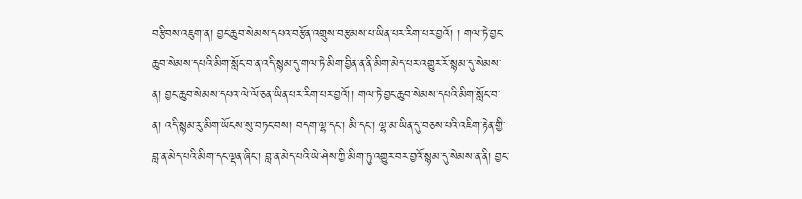བརྩིབས་འཇུག་ན། བྱང་ཆུབ་སེམས་དཔའ་བརྩོན་འགྲུས་བརྩམས་པ་ཡིན་པར་རིག་པར་བྱའོ། ། གལ་ཏེ་བྱང་ཆུབ་སེམས་དཔའི་མིག་སློང་བ་ན་འདི་སྙམ་དུ་གལ་ཏེ་མིག་བྱིན་ན་ནི་མིག་མེད་པར་འགྱུར་རོ་སྙམ་དུ་སེམས་ན། བྱང་ཆུབ་སེམས་དཔའ་ལེ་ལོ་ཅན་ཡིན་པར་རིག་པར་བྱའོ།། གལ་ཏེ་བྱང་ཆུབ་སེམས་དཔའི་མིག་སློང་བ་ན། འདི་སྙམ་རུ་མིག་ཡོངས་སུ་བཏང་བས། བདག་ལྷ་དང་། མི་དང་། ལྷ་མ་ཡིན་དུ་བཅས་པའི་འཇིག་རྟེན་གྱི་བླ་ན་མེད་པའི་མིག་དང་ལྡན་ཞིང་། བླ་ན་མེད་པའི་ཡེ་ཤེས་ཀྱི་མིག་ཏུ་འགྱུར་བར་བྱའོ་སྙམ་དུ་སེམས་ན་ནི། བྱང་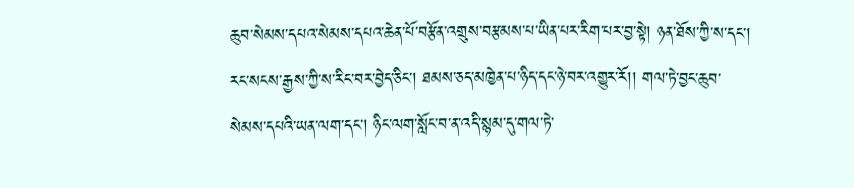ཆུབ་སེམས་དཔའ་སེམས་དཔའ་ཆེན་པོ་བརྩོན་འགྲུས་བརྩམས་པ་ཡིན་པར་རིག་པར་བྱ་སྟེ། ཉན་ཐོས་ཀྱི་ས་དང་། རང་སངས་རྒྱས་ཀྱི་ས་རིང་བར་བྱེད་ཅིང་། ཐམས་ཅད་མཁྱེན་པ་ཉིད་དང་ཉེ་བར་འགྱུར་རོ།། གལ་ཏེ་བྱང་ཆུབ་སེམས་དཔའི་ཡན་ལག་དང་། ཉིང་ལག་སློང་བ་ན་འདི་སྙམ་དུ་གལ་ཏེ་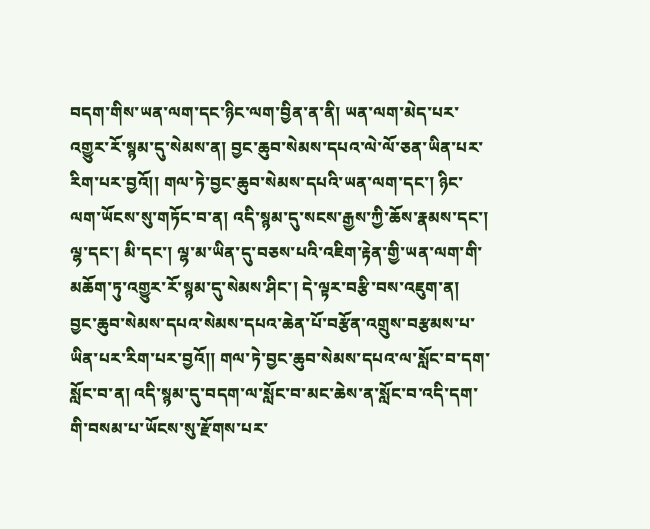བདག་གིས་ཡན་ལག་དང་ཉིང་ལག་བྱིན་ན་ནི། ཡན་ལག་མེད་པར་འགྱུར་རོ་སྙམ་དུ་སེམས་ན། བྱང་ཆུབ་སེམས་དཔའ་ལེ་ལོ་ཅན་ཡིན་པར་རིག་པར་བྱའོ།། གལ་ཏེ་བྱང་ཆུབ་སེམས་དཔའི་ཡན་ལག་དང་། ཉིང་ལག་ཡོངས་སུ་གཏོང་བ་ན། འདི་སྙམ་དུ་སངས་རྒྱས་ཀྱི་ཆོས་རྣམས་དང་། ལྷ་དང་། མི་དང་། ལྷ་མ་ཡིན་དུ་བཅས་པའི་འཇིག་རྟེན་གྱི་ཡན་ལག་གི་མཆོག་ཏུ་འགྱུར་རོ་སྙམ་དུ་སེམས་ཤིང་། དེ་ལྟར་བརྩི་བས་འཇུག་ན། བྱང་ཆུབ་སེམས་དཔའ་སེམས་དཔའ་ཆེན་པོ་བརྩོན་འགྲུས་བརྩམས་པ་ཡིན་པར་རིག་པར་བྱའོ།། གལ་ཏེ་བྱང་ཆུབ་སེམས་དཔའ་ལ་སློང་བ་དག་སློང་བ་ན། འདི་སྙམ་དུ་བདག་ལ་སློང་བ་མང་ཆེས་ན་སློང་བ་འདི་དག་གི་བསམ་པ་ཡོངས་སུ་རྫོགས་པར་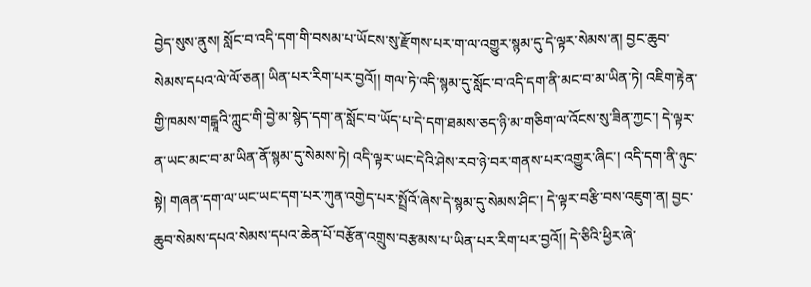བྱེད་སུས་ནུས། སློང་བ་འདི་དག་གི་བསམ་པ་ཡོངས་སུ་རྫོགས་པར་ག་ལ་འགྱུར་སྙམ་དུ་དེ་ལྟར་སེམས་ན། བྱང་ཆུབ་སེམས་དཔའ་ལེ་ལོ་ཅན། ཡིན་པར་རིག་པར་བྱའོ།། གལ་ཏེ་འདི་སྙམ་དུ་སློང་བ་འདི་དག་ནི་མང་བ་མ་ཡིན་ཏེ། འཇིག་རྟེན་གྱི་ཁམས་གངྒཱའི་ཀླུང་གི་བྱེ་མ་སྙེད་དག་ན་སློང་བ་ཡོད་པ་དེ་དག་ཐམས་ཅད་ཉི་མ་གཅིག་ལ་འོངས་སུ་ཟིན་ཀྱང་། དེ་ལྟར་ན་ཡང་མང་བ་མ་ཡིན་ནོ་སྙམ་དུ་སེམས་ཏེ། འདི་ལྟར་ཡང་དེའི་ཤེས་རབ་ཉེ་བར་གནས་པར་འགྱུར་ཞིང་། འདི་དག་ནི་ཉུང་སྟེ། གཞན་དག་ལ་ཡང་ཡང་དག་པར་ཀུན་འགྱེད་པར་སྤྲོའོ་ཞེས་དེ་སྙམ་དུ་སེམས་ཤིང་། དེ་ལྟར་བརྩི་བས་འཇུག་ན། བྱང་ཆུབ་སེམས་དཔའ་སེམས་དཔའ་ཆེན་པོ་བརྩོན་འགྲུས་བརྩམས་པ་ཡིན་པར་རིག་པར་བྱའོ།། དེ་ཅིའི་ཕྱིར་ཞེ་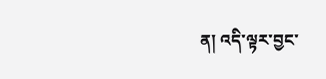ན། འདི་ལྟར་བྱང་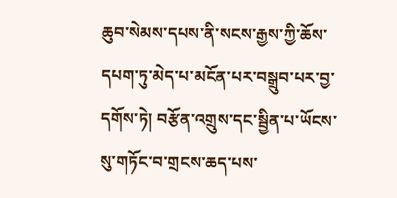ཆུབ་སེམས་དཔས་ནི་སངས་རྒྱས་ཀྱི་ཆོས་དཔག་ཏུ་མེད་པ་མངོན་པར་བསྒྲུབ་པར་བྱ་དགོས་ཏེ། བརྩོན་འགྲུས་དང་སྦྱིན་པ་ཡོངས་སུ་གཏོང་བ་གྲངས་ཆད་པས་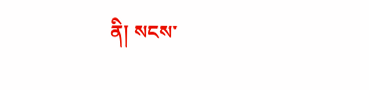ནི། སངས་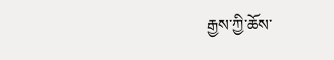རྒྱས་ཀྱི་ཆོས་